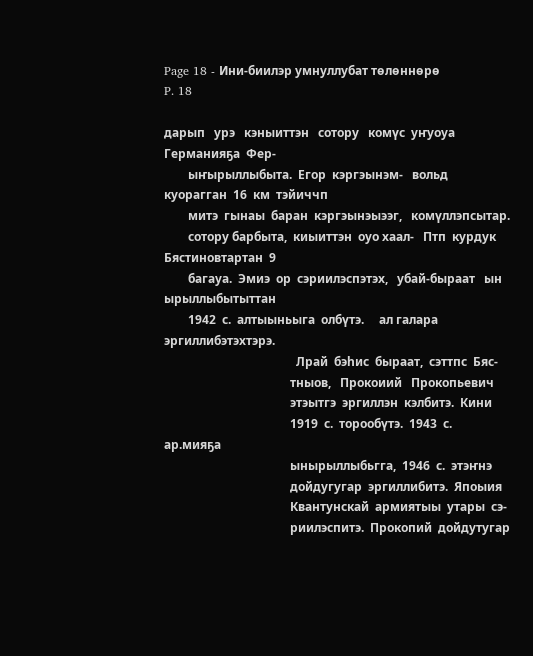Page 18 - Ини-биилэр умнуллубат төлөннөрө
P. 18

дарып   урэ   кэныиттэн   сотору   комүс  уҥуоуа  Германияҕа  Фер-
        ыҥырыллыбыта.  Егор  кэргэынэм-   вольд  куорагган  16  км  тэйиччп
        митэ  гынаы  баран  кэргэынэыээг,   комүллэпсытар.
        сотору барбыта,  киыиттэн  оуо хаал-   Птп  курдук  Бястиновтартан  9
        багауа.  Эмиэ  ор  сэриилэспэтэх,   убай-быраат   ын ырыллыбытыттан
        1942  с.  алтыыньыга  олбүтэ.     ал галара эргиллибэтэхтэрэ.
                                            Лрай  бэһис  быраат,  сэттпс  Бяс-
                                          тныов,   Прокоиий   Прокопьевич
                                          этэытгэ  эргиллэн  кэлбитэ.  Кини
                                          1919  с.  торообүтэ.  1943  с.  ар.мияҕа
                                          ынырыллыбьгга,  1946  с.  этэҥнэ
                                          дойдугугар  эргиллибитэ.  Япоыия
                                          Квантунскай  армиятыы  утары  сэ-
                                          риилэспитэ.  Прокопий  дойдутугар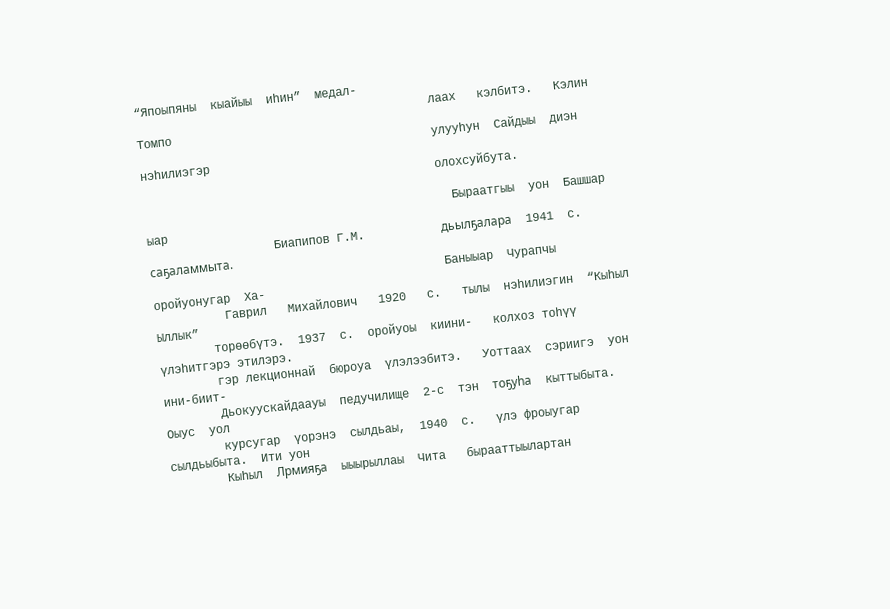“Япоыпяны  кыайыы  иһин”  медал-
                                          лаах   кэлбитэ.   Кэлин   Томпо
                                          улууһун  Сайдыы  диэн  нэһилиэгэр
                                          олохсуйбута.

                                            Быраатгыы  уон  Башшар  ыар
                  Биапипов Г.М.           дьылҕалара  1941  с.  саҕаламмыта.
                                          Баныыар  Чурапчы  оройуонугар  Ха-
          Гаврил   Михайлович   1920   с.   тылы  нэһилиэгин  “Кыһыл  Ыллык”
        торөөбүтэ.  1937  с.  оройуоы  киини-   колхоз тоһүү үлэһитгэрэ этилэрэ.
        гэр лекционнай  бюроуа  үлэлээбитэ.   Уоттаах  сэриигэ  уон  ини-биит-
        Дьокуускайдаауы  педучилище  2-с  тэн  тоҕуһа  кыттыбыта.  Оыус  уол
        курсугар  үорэнэ  сылдьаы,  1940  с.   үлэ фроыугар  сылдьыбыта.  Ити уон
        Кыһыл  Лрмияҕа  ыыырыллаы  Чита   бырааттыылартан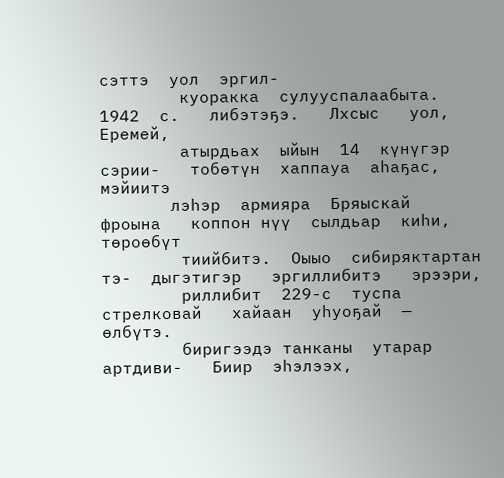сэттэ  уол  эргил-
        куоракка  сулууспалаабыта.  1942  с.   либэтэҕэ.   Лхсыс   уол,   Еремей,
        атырдьах  ыйын  14  күнүгэр  сэрии-   тобөтүн  хаппауа  аһаҕас,  мэйиитэ
       лэһэр  армияра  Бряыскай  фроына   коппон нүү  сылдьар  киһи,  төроөбүт
        тиийбитэ.  Оыыо  сибиряктартан  тэ-  дыгэтигэр   эргиллибитэ   эрээри,
        риллибит  229-с  туспа  стрелковай   хайаан  уһуоҕай  —  өлбүтэ.
        биригээдэ танканы  утарар  артдиви-   Биир  эһэлээх,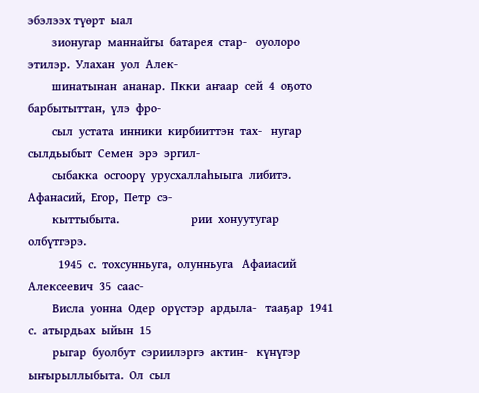эбэлээх түөрт  ыал
        зионугар  маннайгы  батарея  стар-   оуолоро  этилэр.  Улахан  уол  Алек-
        шинатынан  ананар.  Пкки  аҥаар  сей  4  оҕото  барбытыттан,  үлэ  фро-
        сыл  устата  инники  кирбииттэн  тах-   нугар  сылдьыбыт  Семен  эрэ  эргил-
        сыбакка  осгоорү  урусхаллаһыыга  либитэ.  Афанасий,  Егор,  Петр  сэ-
        кыттыбыта.                        рии  хонуутугар олбүтгэрэ.
          1945  с.  тохсунньуга,  олунньуга   Афаиасий  Алексеевич  35  саас-
        Висла  уонна  Одер  орүстэр  ардыла-   тааҕар  1941  с.  атырдьах  ыйын  15
        рыгар  буолбут  сэриилэргэ  актин-   күнүгэр  ыҥырыллыбыта.  Ол  сыл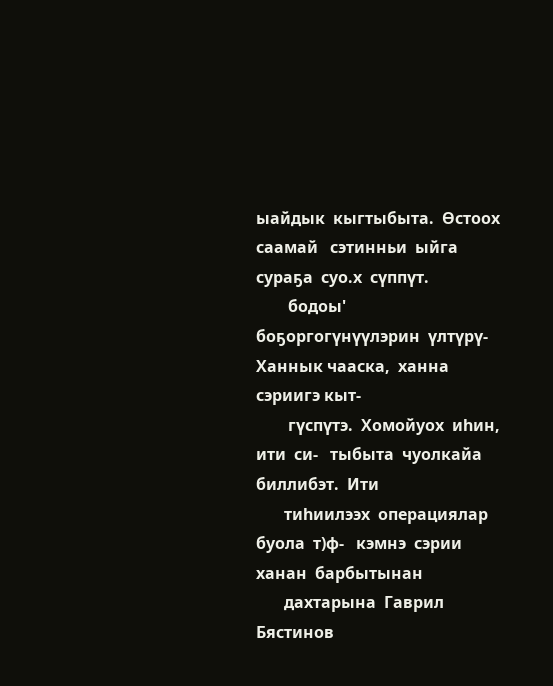ыайдык  кыгтыбыта.  Өстоох  саамай   сэтинньи  ыйга  сураҕа  суо.х  сүппүт.
        бодоы'  боҕоргогүнүүлэрин  үлтүрү-   Ханнык чааска,  ханна сэриигэ кыт-
        гүспүтэ.  Хомойуох  иһин,  ити  си-   тыбыта  чуолкайа  биллибэт.  Ити
       тиһиилээх  операциялар  буола  т)ф-   кэмнэ  сэрии  ханан  барбытынан
       дахтарына  Гаврил  Бястинов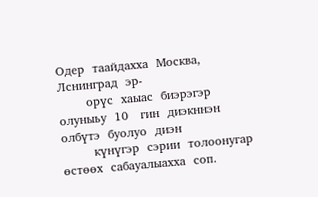Одер  таайдахха  Москва,  Лснинград  эр-
       орүс  хаыас  биэрэгэр  олуныьу  10   гин  диэкннэн  олбүтэ  буолуо  диэн
        күнүгэр  сэрии  толоонугар  өстөөх  сабауалыахха  соп.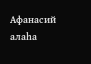Афанасий  алаһа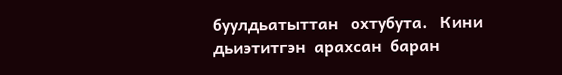буулдьатыттан   охтубута.   Кини  дьиэтитгэн  арахсан  баран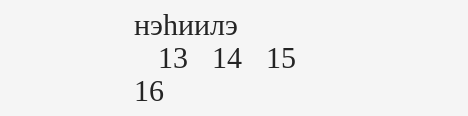нэһиилэ
   13   14   15   16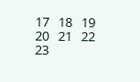17   18   19   20   21   22   23